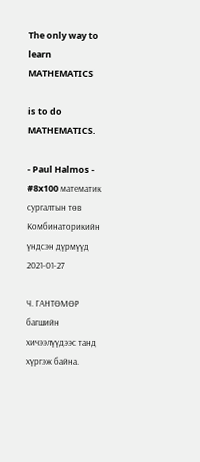The only way to learn MATHEMATICS

is to do MATHEMATICS.

- Paul Halmos -
#8x100 математик сургалтын төв
Комбинаторикийн үндсэн дүрмүүд
2021-01-27

Ч. ГАНТӨМӨР
багшийн хичээлүүдээс танд хүргэж байна.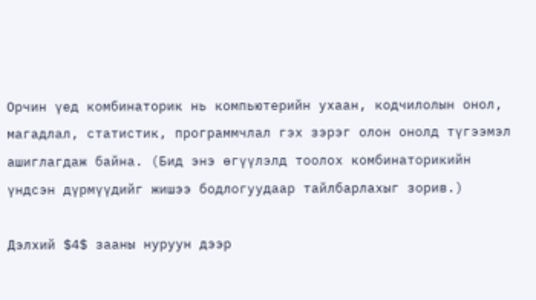Орчин үед комбинаторик нь компьютерийн ухаан, кодчилолын онол, магадлал, статистик, программчлал гэх зэрэг олон онолд түгээмэл ашиглагдаж байна. (Бид энэ өгүүлэлд тоолох комбинаторикийн үндсэн дүрмүүдийг жишээ бодлогуудаар тайлбарлахыг зорив.)

Дэлхий $4$ зааны нуруун дээр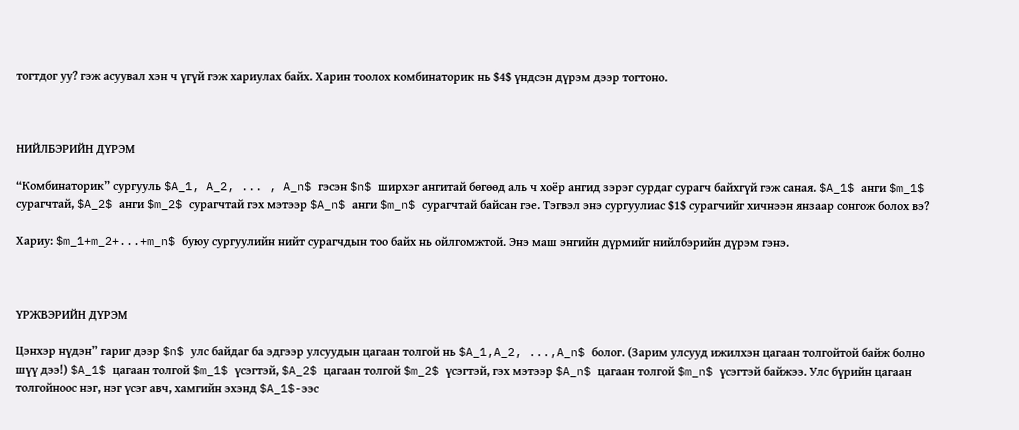тогтдог уу? гэж асуувал хэн ч үгүй гэж хариулах байх. Харин тоолох комбинаторик нь $4$ үндсэн дүрэм дээр тогтоно.



НИЙЛБЭРИЙН ДҮРЭМ

“Комбинаторик” сургууль $A_1, A_2, ... , A_n$ гэсэн $n$ ширхэг ангитай бөгөөд аль ч хоёр ангид зэрэг сурдаг сурагч байхгүй гэж саная. $A_1$ анги $m_1$ сурагчтай, $A_2$ анги $m_2$ сурагчтай гэх мэтээр $A_n$ анги $m_n$ сурагчтай байсан гэе. Тэгвэл энэ сургуулиас $1$ сурагчийг хичнээн янзаар сонгож болох вэ?

Хариу: $m_1+m_2+...+m_n$ буюу сургуулийн нийт сурагчдын тоо байх нь ойлгомжтой. Энэ маш энгийн дүрмийг нийлбэрийн дүрэм гэнэ.



ҮРЖВЭРИЙН ДҮРЭМ

Цэнхэр нүдэн” гариг дээр $n$ улс байдаг ба эдгээр улсуудын цагаан толгой нь $A_1,A_2, ...,A_n$ болог. (Зарим улсууд ижилхэн цагаан толгойтой байж болно шүү дээ!) $A_1$ цагаан толгой $m_1$ үсэгтэй, $A_2$ цагаан толгой $m_2$ үсэгтэй, гэх мэтээр $A_n$ цагаан толгой $m_n$ үсэгтэй байжээ. Улс бүрийн цагаан толгойноос нэг, нэг үсэг авч, хамгийн эхэнд $A_1$-ээс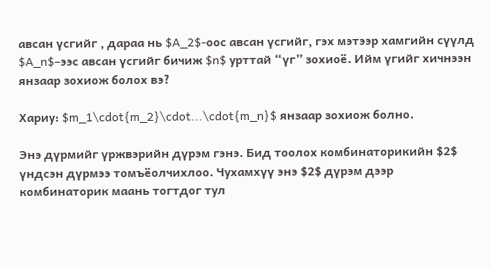авсан үсгийг , дараа нь $A_2$-оос авсан үсгийг, гэх мэтээр хамгийн сүүлд $A_n$–ээс авсан үсгийг бичиж $n$ урттай “үг” зохиоё. Ийм үгийг хичнээн янзаар зохиож болох вэ?

Хариу: $m_1\cdot{m_2}\cdot...\cdot{m_n}$ янзаар зохиож болно.

Энэ дүрмийг үржвэрийн дүрэм гэнэ. Бид тоолох комбинаторикийн $2$ үндсэн дүрмээ томъёолчихлоо. Чухамхүү энэ $2$ дүрэм дээр комбинаторик маань тогтдог тул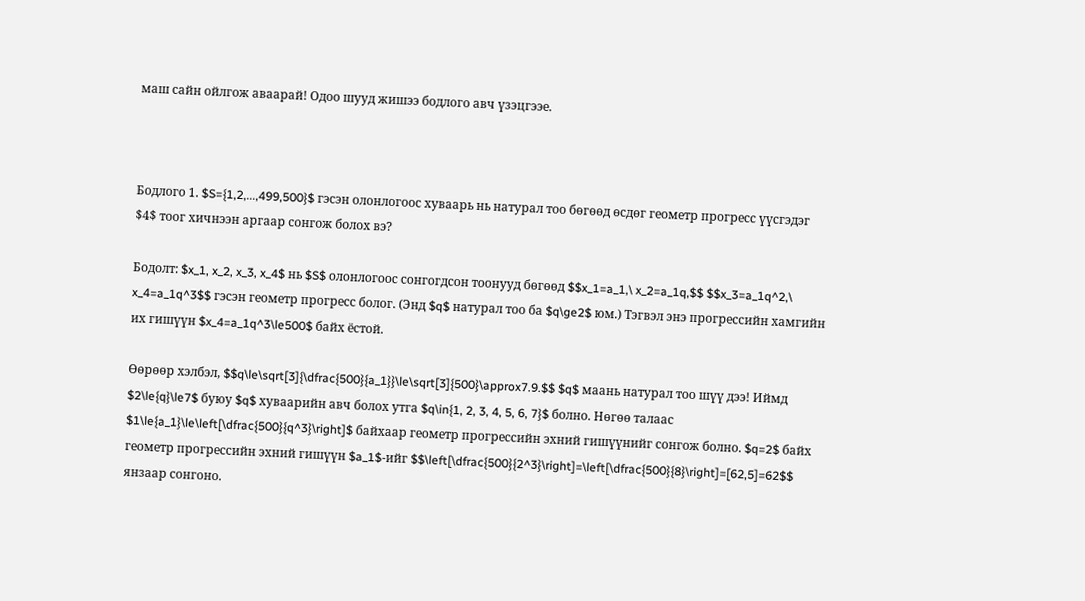маш сайн ойлгож аваарай! Одоо шууд жишээ бодлого авч үзэцгээе.



Бодлого 1. $S={1,2,...,499,500}$ гэсэн олонлогоос хуваарь нь натурал тоо бөгөөд өсдөг геометр прогресс үүсгэдэг $4$ тоог хичнээн аргаар сонгож болох вэ?

Бодолт: $x_1, x_2, x_3, x_4$ нь $S$ олонлогоос сонгогдсон тоонууд бөгөөд $$x_1=a_1,\ x_2=a_1q,$$ $$x_3=a_1q^2,\ x_4=a_1q^3$$ гэсэн геометр прогресс болог. (Энд $q$ натурал тоо ба $q\ge2$ юм.) Тэгвэл энэ прогрессийн хамгийн их гишүүн $x_4=a_1q^3\le500$ байх ёстой.

Өөрөөр хэлбэл, $$q\le\sqrt[3]{\dfrac{500}{a_1}}\le\sqrt[3]{500}\approx7.9.$$ $q$ маань натурал тоо шүү дээ! Иймд $2\le{q}\le7$ буюу $q$ хуваарийн авч болох утга $q\in{1, 2, 3, 4, 5, 6, 7}$ болно. Нөгөө талаас $1\le{a_1}\le\left[\dfrac{500}{q^3}\right]$ байхаар геометр прогрессийн эхний гишүүнийг сонгож болно. $q=2$ байх геометр прогрессийн эхний гишүүн $a_1$-ийг $$\left[\dfrac{500}{2^3}\right]=\left[\dfrac{500}{8}\right]=[62,5]=62$$ янзаар сонгоно.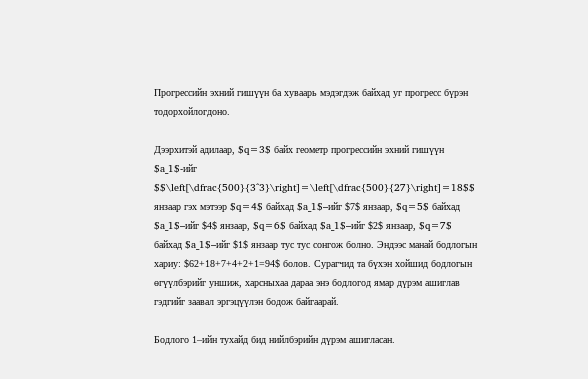Прогрессийн эхний гишүүн ба хуваарь мэдэгдэж байхад уг прогресс бүрэн тодорхойлогдоно.

Дээрхитэй адилаар, $q=3$ байх геометр прогрессийн эхний гишүүн $a_1$-ийг $$\left[\dfrac{500}{3^3}\right]=\left[\dfrac{500}{27}\right]=18$$ янзаар гэх мэтээр $q=4$ байхад $a_1$–ийг $7$ янзаар, $q=5$ байхад $a_1$–ийг $4$ янзаар, $q=6$ байхад $a_1$–ийг $2$ янзаар, $q=7$ байхад $a_1$–ийг $1$ янзаар тус тус сонгож болно. Эндээс манай бодлогын хариу: $62+18+7+4+2+1=94$ болов. Сурагчид та бүхэн хойшид бодлогын өгүүлбэрийг уншиж, харсныхаа дараа энэ бодлогод ямар дүрэм ашиглав гэдгийг заавал эргэцүүлэн бодож байгаарай.

Бодлого 1–ийн тухайд бид нийлбэрийн дүрэм ашигласан.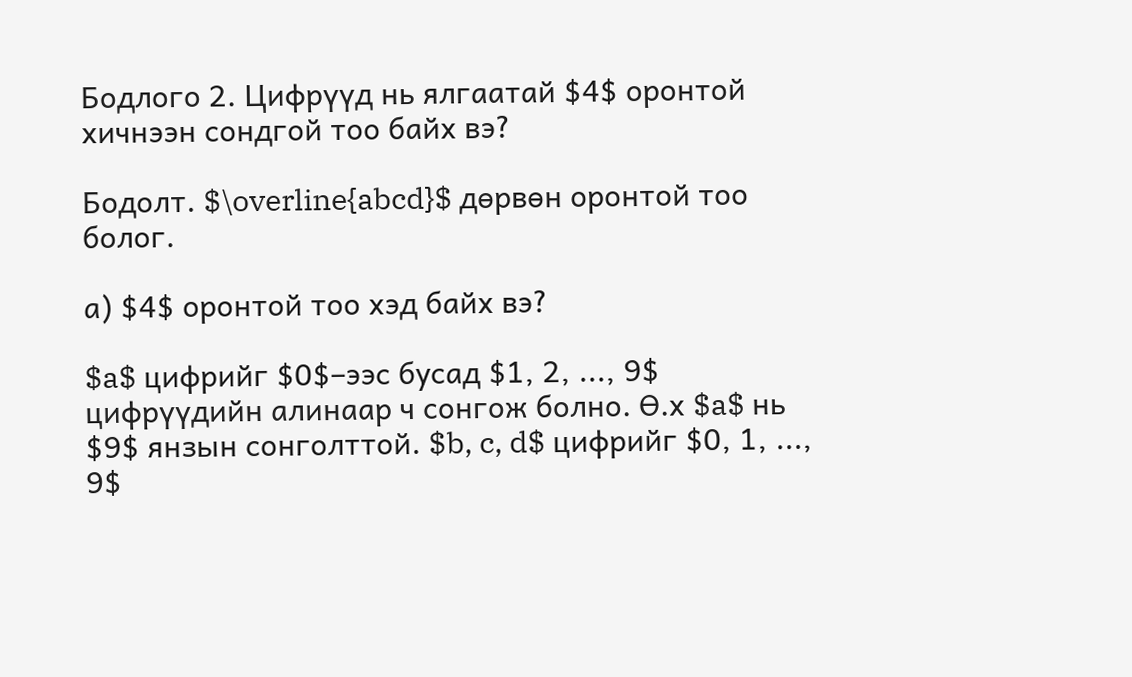Бодлого 2. Цифрүүд нь ялгаатай $4$ оронтой хичнээн сондгой тоо байх вэ?

Бодолт. $\overline{abcd}$ дөрвөн оронтой тоо болог.

а) $4$ оронтой тоо хэд байх вэ?

$a$ цифрийг $0$–ээс бусад $1, 2, ..., 9$ цифрүүдийн алинаар ч сонгож болно. Ө.х $a$ нь $9$ янзын сонголттой. $b, c, d$ цифрийг $0, 1, ..., 9$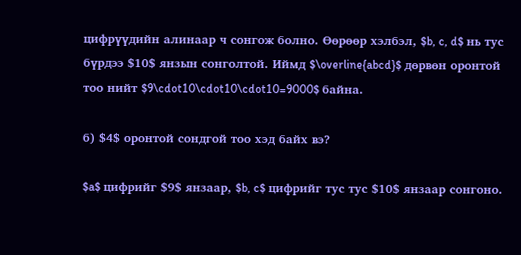цифрүүдийн алинаар ч сонгож болно. Өөрөөр хэлбэл, $b, c, d$ нь тус бүрдээ $10$ янзын сонголтой. Иймд $\overline{abcd}$ дөрвөн оронтой тоо нийт $9\cdot10\cdot10\cdot10=9000$ байна.

б) $4$ оронтой сондгой тоо хэд байх вэ?

$a$ цифрийг $9$ янзаар, $b, c$ цифрийг тус тус $10$ янзаар сонгоно.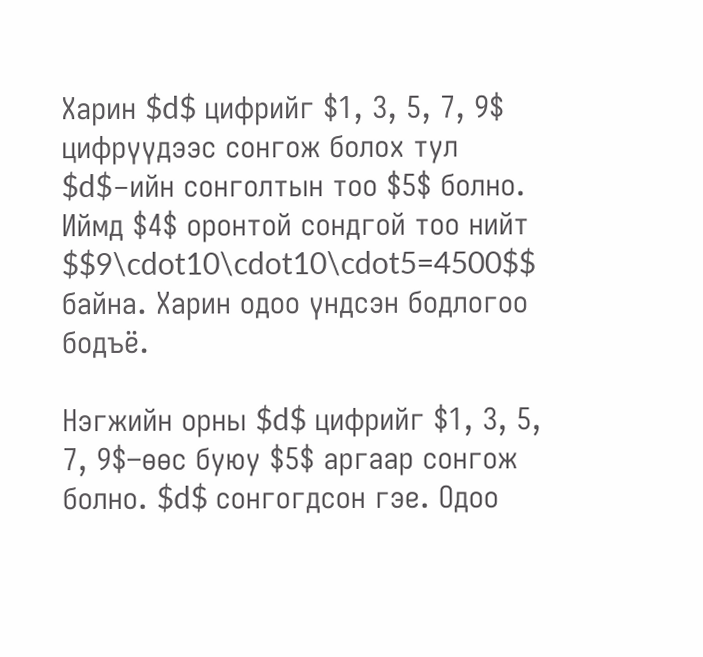Харин $d$ цифрийг $1, 3, 5, 7, 9$ цифрүүдээс сонгож болох тул $d$–ийн сонголтын тоо $5$ болно. Иймд $4$ оронтой сондгой тоо нийт $$9\cdot10\cdot10\cdot5=4500$$ байна. Харин одоо үндсэн бодлогоо бодъё.

Нэгжийн орны $d$ цифрийг $1, 3, 5, 7, 9$–өөс буюу $5$ аргаар сонгож болно. $d$ сонгогдсон гэе. Одоо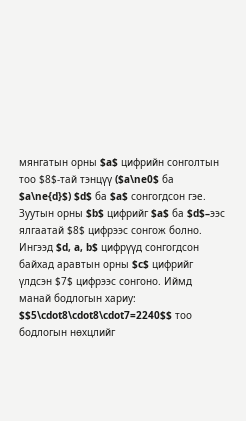мянгатын орны $a$ цифрийн сонголтын тоо $8$-тай тэнцүү ($a\ne0$ ба $a\ne{d}$) $d$ ба $a$ сонгогдсон гэе. Зуутын орны $b$ цифрийг $a$ ба $d$–ээс ялгаатай $8$ цифрээс сонгож болно. Ингээд $d, a, b$ цифрүүд сонгогдсон байхад аравтын орны $c$ цифрийг үлдсэн $7$ цифрээс сонгоно. Иймд манай бодлогын хариу: $$5\cdot8\cdot8\cdot7=2240$$ тоо бодлогын нөхцлийг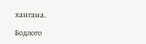хангана.

Бодлого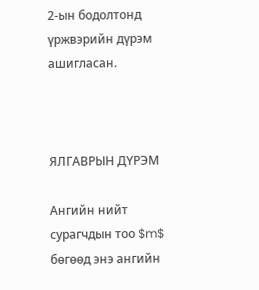2-ын бодолтонд үржвэрийн дүрэм ашигласан.



ЯЛГАВРЫН ДҮРЭМ

Ангийн нийт сурагчдын тоо $m$ бөгөөд энэ ангийн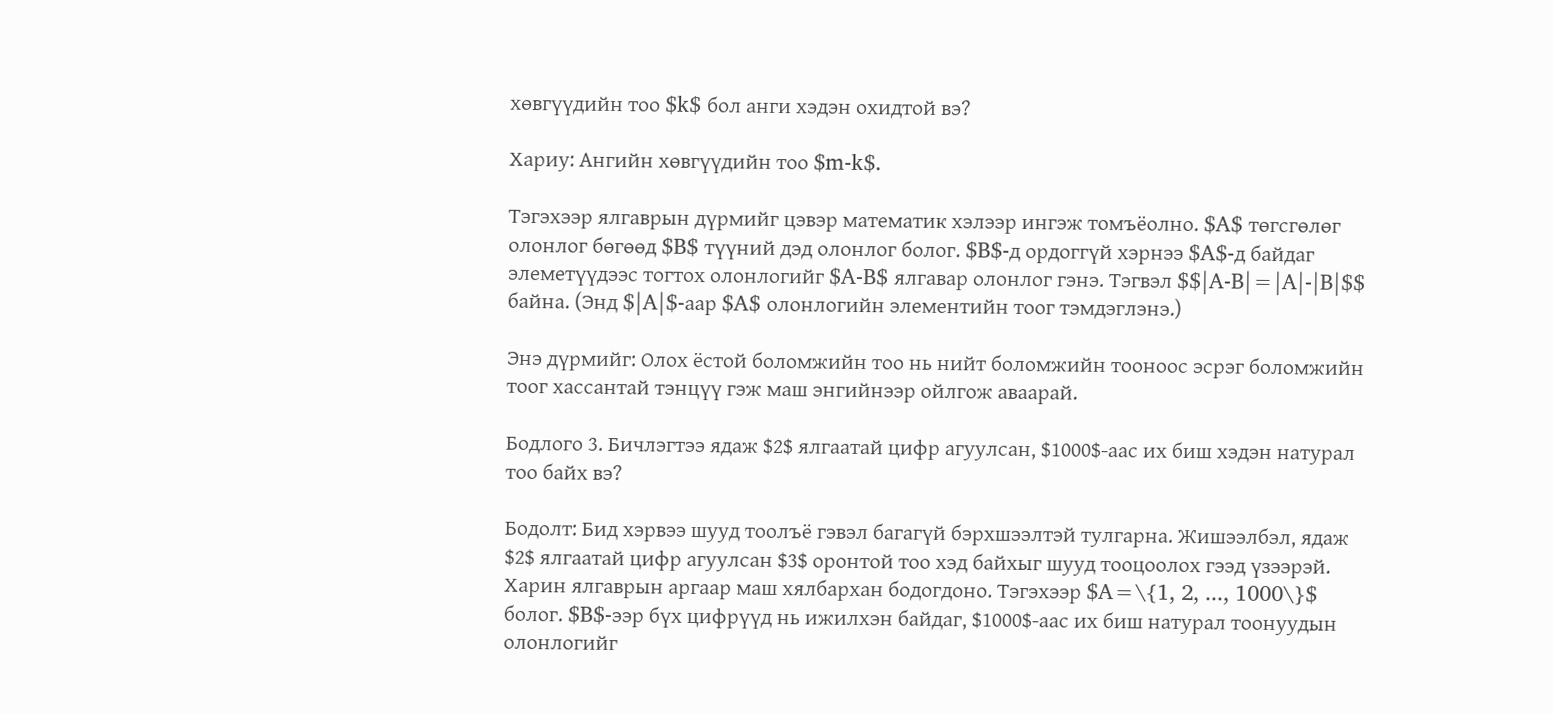хөвгүүдийн тоо $k$ бол анги хэдэн охидтой вэ?

Хариу: Ангийн хөвгүүдийн тоо $m-k$.

Тэгэхээр ялгаврын дүрмийг цэвэр математик хэлээр ингэж томъёолно. $A$ төгсгөлөг олонлог бөгөөд $B$ түүний дэд олонлог болог. $B$-д ордоггүй хэрнээ $A$-д байдаг элеметүүдээс тогтох олонлогийг $A-B$ ялгавар олонлог гэнэ. Тэгвэл $$|A-B|=|A|-|B|$$ байна. (Энд $|A|$-аар $A$ олонлогийн элементийн тоог тэмдэглэнэ.)

Энэ дүрмийг: Олох ёстой боломжийн тоо нь нийт боломжийн тооноос эсрэг боломжийн тоог хассантай тэнцүү гэж маш энгийнээр ойлгож аваарай.

Бодлого 3. Бичлэгтээ ядаж $2$ ялгаатай цифр агуулсан, $1000$-аас их биш хэдэн натурал тоо байх вэ?

Бодолт: Бид хэрвээ шууд тоолъё гэвэл багагүй бэрхшээлтэй тулгарна. Жишээлбэл, ядаж $2$ ялгаатай цифр агуулсан $3$ оронтой тоо хэд байхыг шууд тооцоолох гээд үзээрэй. Харин ялгаврын аргаар маш хялбархан бодогдоно. Тэгэхээр $A=\{1, 2, ..., 1000\}$ болог. $B$-ээр бүх цифрүүд нь ижилхэн байдаг, $1000$-аас их биш натурал тоонуудын олонлогийг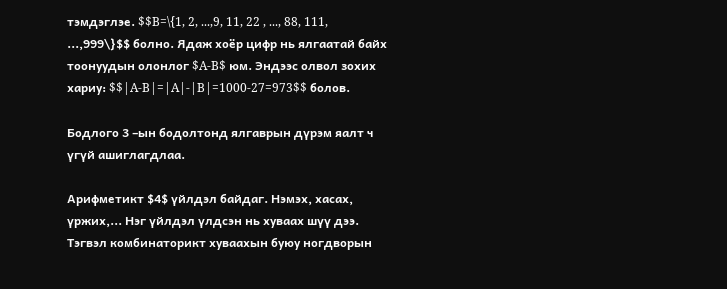тэмдэглэе. $$B=\{1, 2, ...,9, 11, 22 , ..., 88, 111, ...,999\}$$ болно. Ядаж хоёр цифр нь ялгаатай байх тоонуудын олонлог $A-B$ юм. Эндээс олвол зохих хариу: $$|A-B|=|A|-|B|=1000-27=973$$ болов.

Бодлого 3 –ын бодолтонд ялгаврын дүрэм яалт ч үгүй ашиглагдлаа.

Арифметикт $4$ үйлдэл байдаг. Нэмэх, хасах, үржих,... Нэг үйлдэл үлдсэн нь хуваах шүү дээ. Тэгвэл комбинаторикт хуваахын буюу ногдворын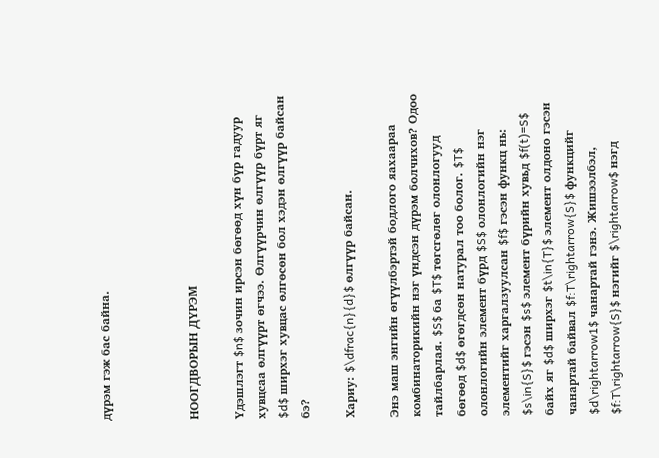дүрэм гэж бас байна.



НООГДВОРЫН ДҮРЭМ

Үдэшлэгт $n$ зочин ирсэн бөгөөд хүн бүр гадуур хувцсаа өлгүүрт өгчээ. Өлгүүрчин өлгүүр бүрт яг $d$ ширхэг хувцас өлгөсөн бол хэдэн өлгүүр байсан бэ?

Хариу: $\dfrac{n}{d}$ өлгүүр байсан.

Энэ маш энгийн өгүүлбэртэй бодлого яахаараа комбинаторикийн нэг үндсэн дүрэм болчихов? Одоо тайлбарлая. $S$ ба $T$ төгсгөлөг олонлогууд бөгөөд $d$ өгөгдсөн натурал тоо болог. $T$ олонлогийн элемент бүрд $S$ олонлогийн нэг элементийг харгалзуулсан $f$ гэсэн функц нь: $s\in{S}$ гэсэн $s$ элемент бүрийн хувьд $f(t)=S$ байх яг $d$ ширхэг $t\in{T}$ элемент олдоно гэсэн чанартай байвал $f:T\rightarrow{S}$ функцийг $d\rightarrow1$ чанартай гэнэ. Жишээлбэл, $f:T\rightarrow{S}$ нэгийг $\rightarrow$ нэгд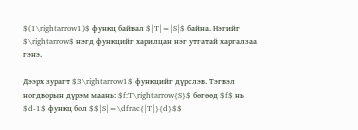$(1\rightarrow1)$ функц байвал $|T|=|S|$ байна. Нэгийг $\rightarrow$ нэгд функцийг харилцан нэг утгатай харгалзаа гэнэ.

Дээрх зурагт $3\rightarrow1$ функцийг дүрслэв. Тэгвэл ногдворын дүрэм маань: $f:T\rightarrow{S}$ бөгөөд $f$ нь $d-1$ функц бол $$|S|=\dfrac{|T|}{d}$$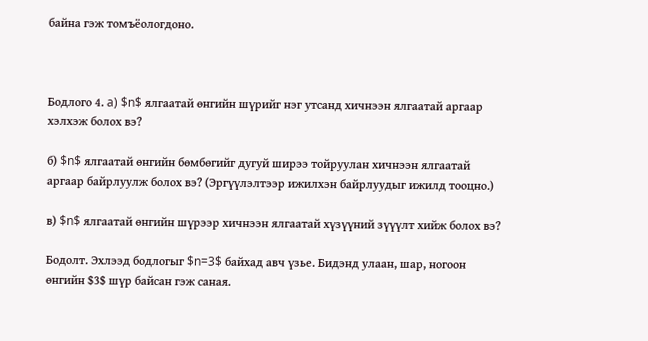байна гэж томъёологдоно.



Бодлого 4. a) $n$ ялгаатай өнгийн шүрийг нэг утсанд хичнээн ялгаатай аргаар хэлхэж болох вэ?

б) $n$ ялгаатай өнгийн бөмбөгийг дугуй ширээ тойруулан хичнээн ялгаатай аргаар байрлуулж болох вэ? (Эргүүлэлтээр ижилхэн байрлуудыг ижилд тооцно.)

в) $n$ ялгаатай өнгийн шүрээр хичнээн ялгаатай хүзүүний зүүүлт хийж болох вэ?

Бодолт. Эхлээд бодлогыг $n=3$ байхад авч үзье. Бидэнд улаан, шар, ногоон өнгийн $3$ шүр байсан гэж саная.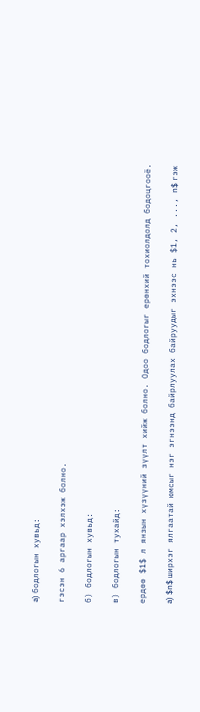a) бодлогын хувьд:

гэсэн 6 аргаар хэлхэж болно.

б) бодлогын хувьд:

в) бодлогын тухайд:

ердөө $1$ л янзын хүзүүний зүүлт хийж болно. Одоо бодлогыг ерөнхий тохиолдолд бодоцгооё.

a) $n$ ширхэг ялгаатай юмсыг нэг эгнээнд байрлуулах байруудыг эхнээс нь $1, 2, ..., n$ гэж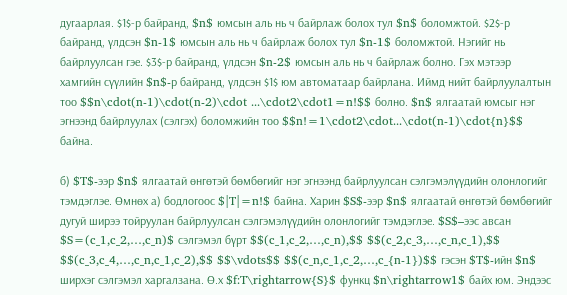дугаарлая. $1$-р байранд, $n$ юмсын аль нь ч байрлаж болох тул $n$ боломжтой. $2$-р байранд, үлдсэн $n-1$ юмсын аль нь ч байрлаж болох тул $n-1$ боломжтой. Нэгийг нь байрлуулсан гэе. $3$-р байранд, үлдсэн $n-2$ юмсын аль нь ч байрлаж болно. Гэх мэтээр хамгийн сүүлийн $n$-р байранд, үлдсэн $1$ юм автоматаар байрлана. Иймд нийт байрлуулалтын тоо $$n\cdot(n-1)\cdot(n-2)\cdot ...\cdot2\cdot1=n!$$ болно. $n$ ялгаатай юмсыг нэг эгнээнд байрлуулах (сэлгэх) боломжийн тоо $$n!=1\cdot2\cdot...\cdot(n-1)\cdot{n}$$ байна.

б) $T$-ээр $n$ ялгаатай өнгөтэй бөмбөгийг нэг эгнээнд байрлуулсан сэлгэмэлүүдийн олонлогийг тэмдэглэе. Өмнөх а) бодлогоос $|T|=n!$ байна. Харин $S$-ээр $n$ ялгаатай өнгөтэй бөмбөгийг дугуй ширээ тойруулан байрлуулсан сэлгэмэлүүдийн олонлогийг тэмдэглэе. $S$–ээс авсан $S=(c_1,c_2,…,c_n)$ сэлгэмэл бүрт $$(c_1,c_2,…,c_n),$$ $$(c_2,c_3,…,c_n,c_1),$$ $$(c_3,c_4,…,c_n,c_1,c_2),$$ $$\vdots$$ $$(c_n,c_1,c_2,…,c_{n-1})$$ гэсэн $T$-ийн $n$ ширхэг сэлгэмэл харгалзана. Ө.х $f:T\rightarrow{S}$ функц $n\rightarrow1$ байх юм. Эндээс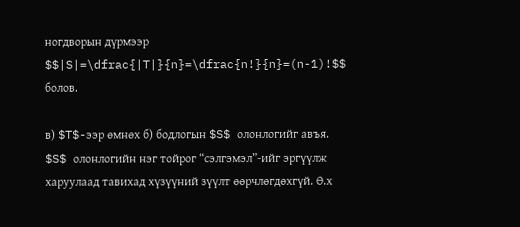ногдворын дүрмээр $$|S|=\dfrac{|T|}{n}=\dfrac{n!}{n}=(n-1)!$$ болов.

в) $T$-ээр өмнөх б) бодлогын $S$ олонлогийг авъя. $S$ олонлогийн нэг тойрог “сэлгэмэл”-ийг эргүүлж харуулаад тавихад хүзүүний зүүлт өөрчлөгдөхгүй. Ө.х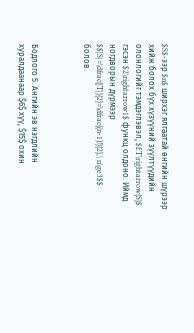$S$-ээр $n$ ширхэг ялгаатай өнгийн шүрээр хийж болох бүх хүзүүний зүүлтүүдийн олонлогийг тэмдэглэвэл, $f:T\rightarrow{S}$ гэсэн $2\rightarrow1$ функц олдоно. Иймд ногдворын дүрмээр $$|S|=\dfrac{|T|}{2}=\dfrac{(n-1)!}{2},\ n\ge3$$ болов.



Бодлого 5. Ангийн эв нэгдлийн хуралдаанаар $6$ хүү, $15$ охин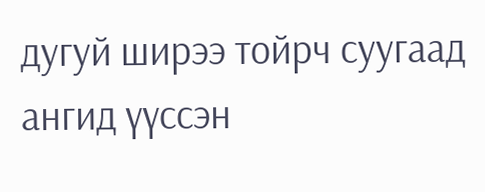дугуй ширээ тойрч суугаад ангид үүссэн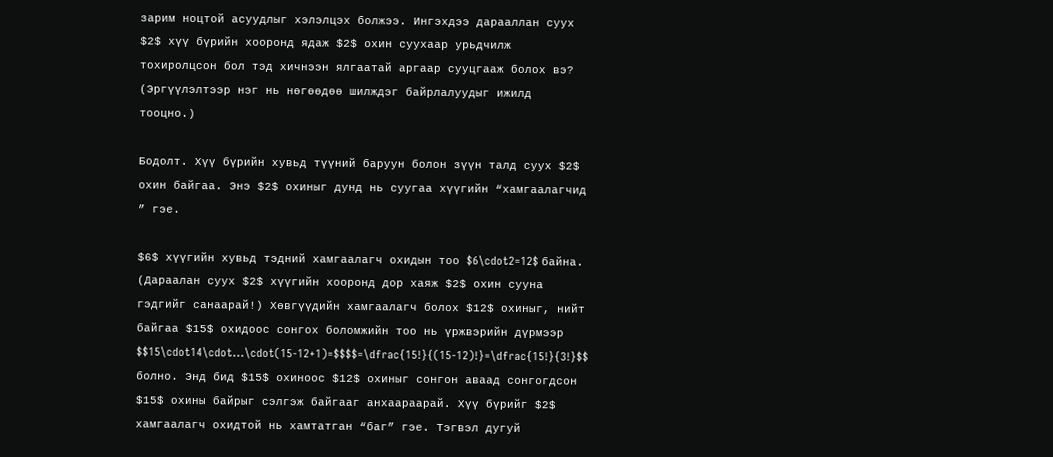зарим ноцтой асуудлыг хэлэлцэх болжээ. Ингэхдээ дарааллан суух $2$ хүү бүрийн хооронд ядаж $2$ охин суухаар урьдчилж тохиролцсон бол тэд хичнээн ялгаатай аргаар сууцгааж болох вэ? (Эргүүлэлтээр нэг нь нөгөөдөө шилждэг байрлалуудыг ижилд тооцно.)

Бодолт. Хүү бүрийн хувьд түүний баруун болон зүүн талд суух $2$ охин байгаа. Энэ $2$ охиныг дунд нь суугаа хүүгийн “хамгаалагчид ” гэе.

$6$ хүүгийн хувьд тэдний хамгаалагч охидын тоо $6\cdot2=12$ байна. (Дараалан суух $2$ хүүгийн хооронд дор хаяж $2$ охин сууна гэдгийг санаарай!) Хөвгүүдийн хамгаалагч болох $12$ охиныг, нийт байгаа $15$ охидоос сонгох боломжийн тоо нь үржвэрийн дүрмээр $$15\cdot14\cdot...\cdot(15-12+1)=$$$$=\dfrac{15!}{(15-12)!}=\dfrac{15!}{3!}$$ болно. Энд бид $15$ охиноос $12$ охиныг сонгон аваад сонгогдсон $15$ охины байрыг сэлгэж байгааг анхаараарай. Хүү бүрийг $2$ хамгаалагч охидтой нь хамтатган “баг” гэе. Тэгвэл дугуй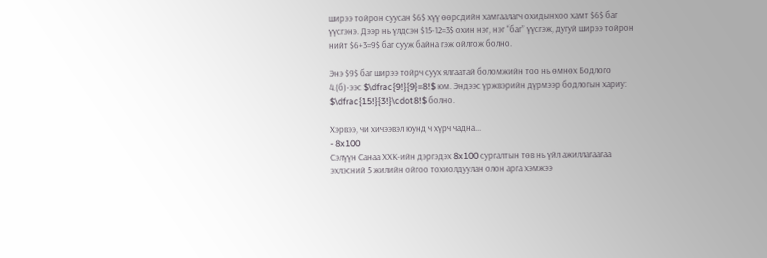ширээ тойрон суусан $6$ хүү өөрсдийн хамгаалагч охидынхоо хамт $6$ баг үүсгэнэ. Дээр нь үлдсэн $15-12=3$ охин нэг, нэг “баг” үүсгэж, дугуй ширээ тойрон нийт $6+3=9$ баг сууж байна гэж ойлгож болно.

Энэ $9$ баг ширээ тойрч суух ялгаатай боломжийн тоо нь өмнөх Бодлого 4.(б)-ээс $\dfrac{9!}{9}=8!$ юм. Эндээс үржвэрийн дүрмээр бодлогын хариу: $\dfrac{15!}{3!}\cdot8!$ болно.

Хэрвээ, чи хичээвэл юунд ч хүрч чадна...
- 8x100
Сэлүүн Санаа ХХК-ийн дэргэдэх 8x100 сургалтын төв нь үйл ажиллагаагаа эхлэсний 5 жилийн ойгоо тохиолдуулан олон арга хэмжээ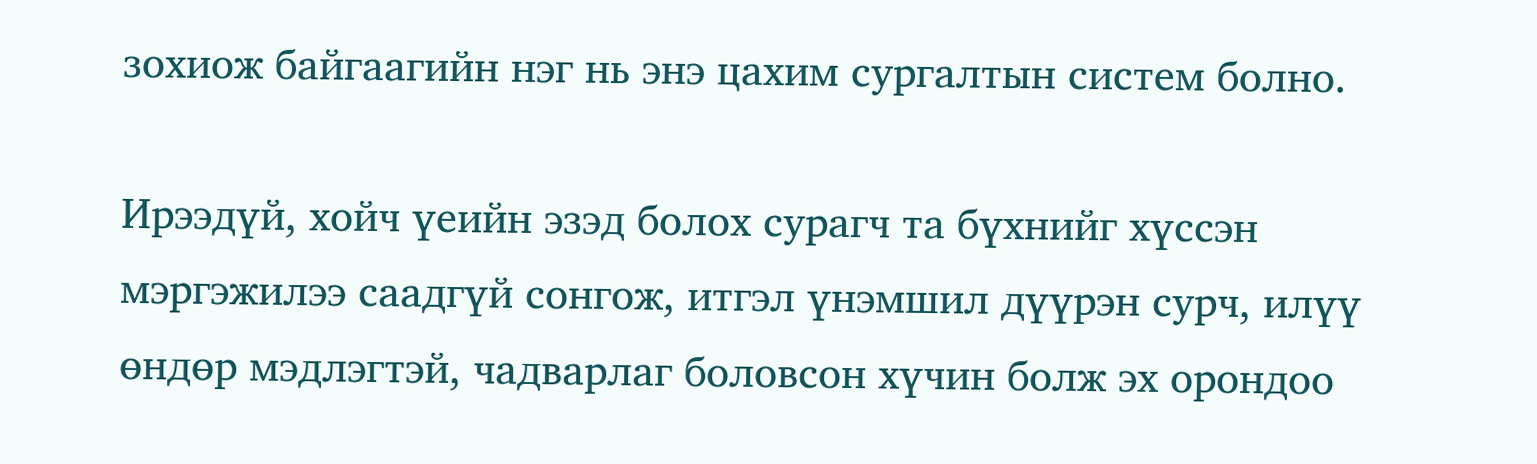зохиож байгаагийн нэг нь энэ цахим сургалтын систем болно.

Ирээдүй, хойч үеийн эзэд болох сурагч та бүхнийг хүссэн мэргэжилээ саадгүй сонгож, итгэл үнэмшил дүүрэн сурч, илүү өндөр мэдлэгтэй, чадварлаг боловсон хүчин болж эх орондоо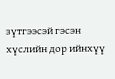зүтгээсэй гэсэн хүслийн дор ийнхүү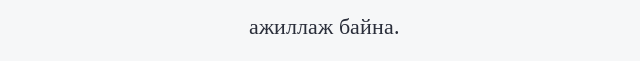ажиллаж байна.